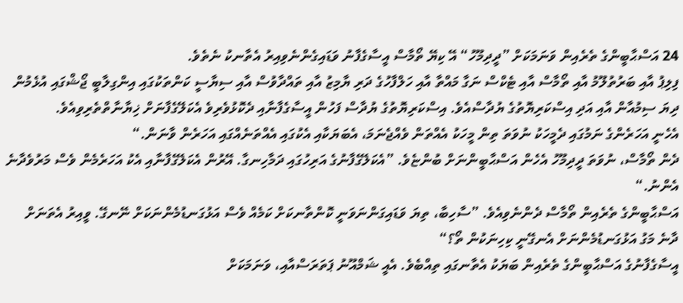24 އަސްޙާބީންގެ ތެރެއިން ވަނަމަކަށް ”ދީދިމޫހު“ އޭ ކިޔޭ ތޯމާސް އީސާގެފާނު ވަޑައިގެންނެވިއިރު އެތާނކު ނެތެވެ.
ފިލިޕު އާއި ބަރުތުލޫމު އާއި ތޯމާސް އާއި ޓެކްސް ނަގާ މައްތާ އާއި ހަލްފާހުގެ ދަރި ޔާމިޒު އާއި ތައްދާވުސް އާއި ސިޔާސީ ކަންތަކުގައި އިންގިލާބީ ޖޯޝްގައި އުޅެމުން ދިޔަ ސިމުއާން އާއި އަދި އިސްކަރިޔޮތުގެ ޔުދާސްއެވެ. އިސްކަރިޔޮތުގެ ޔުދާސް ފަހުން އީސާގެފާނާއި ދެކޮޅުވެރިވެ އެކަލޭގެފާނަށް ޚިޔާނާތްތެރިވިއެވެ.
އެހެނީ އަހަރެންގެ ނަމުގައި ދެމީހަކު ނުވަތަ ތިން މީހަކު އެއްތަން ވެއްޖެނަމަ، އެބަޔަކާއި އެކުގައި އެއްތަނެއްގައި އަހަރެން ވާނަން.“
ދެން ތޯމާސް، ނުވަތަ ދީދިމޫހު އެހެން އަސްޙާބީންނަށް ބުންޏެވެ. ”އެކަލޭގެފާނުގެ އަރިހުގައި ދަމާހިނގާ. އޭރުން އެކަލޭގެފާނާއި އެކު އަހަރެމެން ވެސް މަރުވެދާނެ އެންނު.“
އަސްޙާބީންގެ ތެރެއިން ތޯމާސް ދެންނެވިއެވެ. ”ސާހިބާ، ތިޔަ ވަޑައިގަންނަވަނީ ކޮންތާނކަށް ކަމެއް ވެސް އަޅުގަނޑުމެންނަކަށް ނޭނގޭ. ވީއިރު އެތަނަށް ދާނެ މަގު އަޅުގަނޑުމެންނަށް އެނގޭނީ ކިހިނަކުން ތޯ؟“
އީސާގެފާނުގެ އަސްޙާބީންގެ ތެރެއިން ބަޔަކު އެތާނގައި ތިއްބެވެ. އެއީ ޝަމްއޫނު ޕަތަރަސްއާއި، ވަނަމަކަށް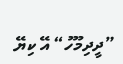”ދީދިމޫހު“ އޭ ކިޔޭ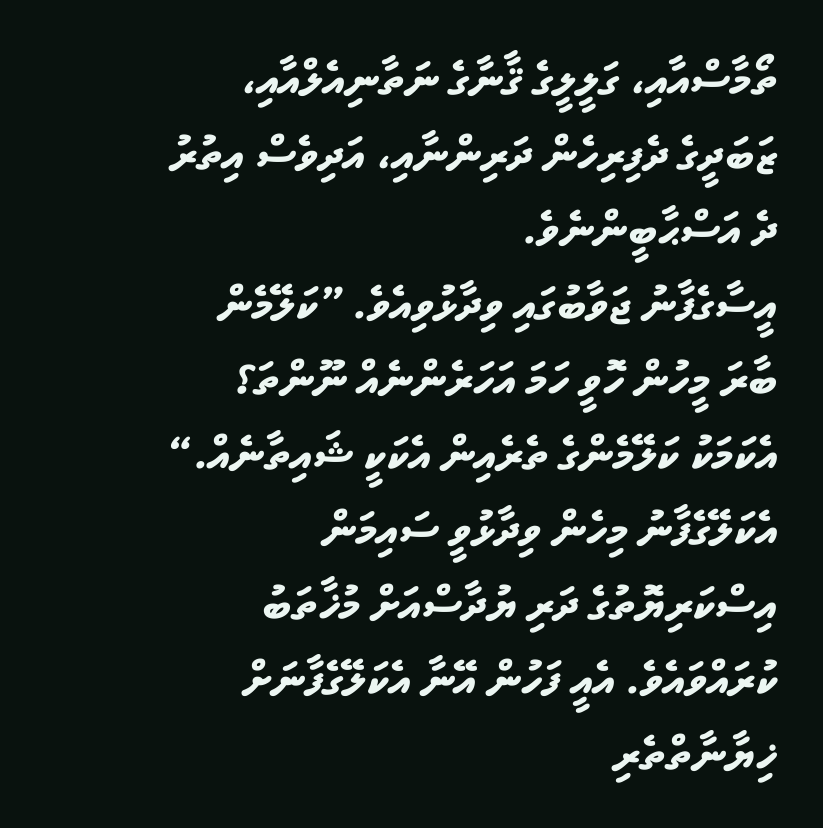ތޯމާސްއާއި، ގަލީލީގެ ޤާނާގެ ނަތާނިއެލްއާއި، ޒަބަދީގެ ދެފިރިހެން ދަރިންނާއި، އަދިވެސް އިތުރު ދެ އަސްޙާބީންނެވެ.
އީސާގެފާނު ޖަވާބުގައި ވިދާޅުވިއެވެ. ”ކަލޭމެން ބާރަ މީހުން ހޮވީ ހަމަ އަހަރެންނެއް ނޫންތަ؟ އެކަމަކު ކަލޭމެންގެ ތެރެއިން އެކަކީ ޝައިތާނެއް.“
އެކަލޭގެފާނު މިހެން ވިދާޅުވީ ސައިމަން އިސްކަރިޔޮތުގެ ދަރި ޔުދާސްއަށް މުޚާތަބު ކުރައްވައެވެ. އެއީ ފަހުން އޭނާ އެކަލޭގެފާނަށް ޚިޔާނާތްތެރި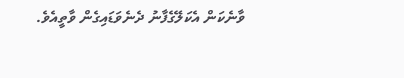ވާނެކަން އެކަލޭގެފާނު ދެނެވަޑައިގެން ވާތީއެވެ.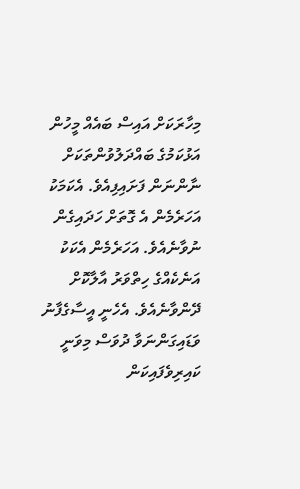މިހާރަކަށް އައިސް ބައެއް މީހުން އަޅުކަމުގެ ބައްދަލުވުންތަކަށް ނާންނަން ފަށައިފިއެވެ. އެކަމަކު އަހަރެމެން އެ ގޮތަށް ހަދައިގެން ނުވާނެއެވެ. އަހަރެމެން އެކަކު އަނެކެއްގެ ހިތްވަރު އާލާކޮށް ދޭންވާނެއެވެ. އެހެނީ އީސާގެފާނު ވަޑައިގަންނަވާ ދުވަސް މިވަނީ ކައިރިވެފައިކަން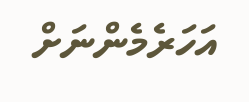އަހަރެމެންނަށް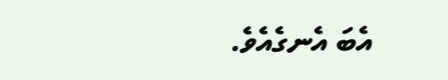އެބަ އެނގެއެވެ.